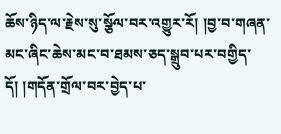ཆོས་ཉིད་ལ་རྗེས་སུ་སྩོལ་བར་འགྱུར་རོ། །བྱ་བ་གཞན་མང་ཞིང་ཆེས་མང་བ་ཐམས་ཅད་སྒྲུབ་པར་བགྱིད་དོ། །གདོན་གྲོལ་བར་བྱེད་པ་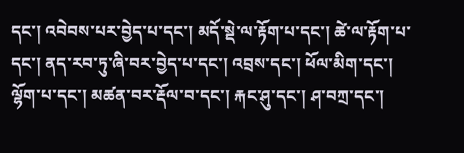དང་། འབེབས་པར་བྱེད་པ་དང་། མདོ་སྡེ་ལ་རྟོག་པ་དང་། ཚེ་ལ་རྟོག་པ་དང་། ནད་རབ་ཏུ་ཞི་བར་བྱེད་པ་དང་། འབྲས་དང་། ཕོལ་མིག་དང་། ལྷོག་པ་དང་། མཚན་བར་རྡོལ་བ་དང་། རྐང་ཤུ་དང་། ཤ་བཀྲ་དང་།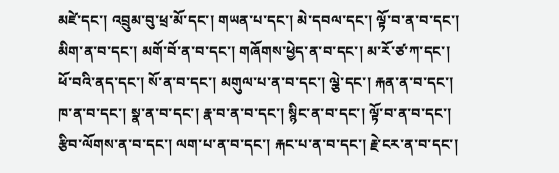མཛེ་དང་། འབྲུམ་བུ་ཕྲ་མོ་དང་། གཡན་པ་དང་། མེ་དབལ་དང་། ལྟོ་བ་ན་བ་དང་། མིག་ན་བ་དང་། མགོ་བོ་ན་བ་དང་། གཞོགས་ཕྱེད་ན་བ་དང་། མ་རོ་ཙ་ཀ་དང་། ཕོ་བའི་ནད་དང་། སོ་ན་བ་དང་། མགུལ་པ་ན་བ་དང་། ལྕེ་དང་། རྐན་ན་བ་དང་། ཁ་ན་བ་དང་། སྣ་ན་བ་དང་། རྣ་བ་ན་བ་དང་། སྙིང་ན་བ་དང་། ལྟོ་བ་ན་བ་དང་། རྩིབ་ལོགས་ན་བ་དང་། ལག་པ་ན་བ་དང་། རྐང་པ་ན་བ་དང་། རྗེ་ངར་ན་བ་དང་།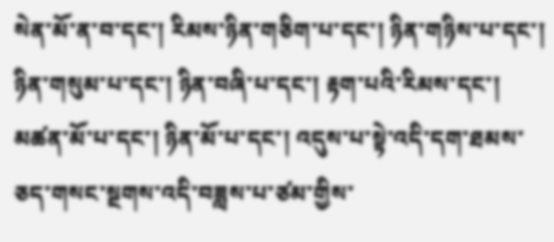སེན་མོ་ན་བ་དང་། རིམས་ཉིན་གཅིག་པ་དང་། ཉིན་གཉིས་པ་དང་། ཉིན་གསུམ་པ་དང་། ཉིན་བཞི་པ་དང་། རྟག་པའི་རིམས་དང་། མཚན་མོ་པ་དང་། ཉིན་མོ་པ་དང་། འདུས་པ་སྟེ་འདི་དག་ཐམས་ཅད་གསང་སྔགས་འདི་བཟླས་པ་ཙམ་གྱིས་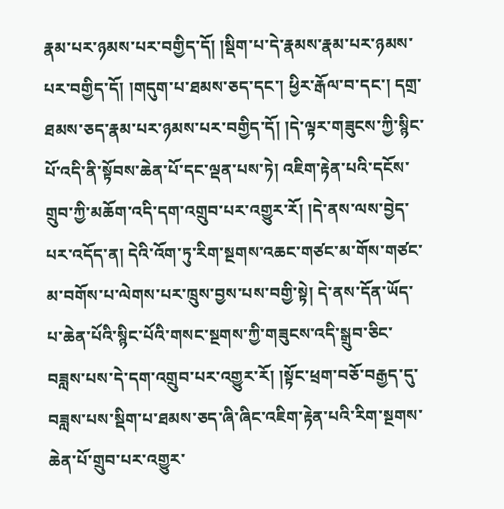རྣམ་པར་ཉམས་པར་བགྱིད་དོ། །སྡིག་པ་དེ་རྣམས་རྣམ་པར་ཉམས་པར་བགྱིད་དོ། །གདུག་པ་ཐམས་ཅད་དང་། ཕྱིར་རྒོལ་བ་དང་། དགྲ་ཐམས་ཅད་རྣམ་པར་ཉམས་པར་བགྱིད་དོ། །དེ་ལྟར་གཟུངས་ཀྱི་སྙིང་པོ་འདི་ནི་སྟོབས་ཆེན་པོ་དང་ལྡན་པས་ཏེ། འཇིག་རྟེན་པའི་དངོས་གྲུབ་ཀྱི་མཆོག་འདི་དག་འགྲུབ་པར་འགྱུར་རོ། །དེ་ནས་ལས་བྱེད་པར་འདོད་ན། དེའི་འོག་ཏུ་རིག་སྔགས་འཆང་གཙང་མ་གོས་གཙང་མ་བགོས་པ་ལེགས་པར་ཁྲུས་བྱས་པས་བགྱི་སྟེ། དེ་ནས་དོན་ཡོད་པ་ཆེན་པོའི་སྙིང་པོའི་གསང་སྔགས་ཀྱི་གཟུངས་འདི་སྒྲུབ་ཅིང་བཟླས་པས་དེ་དག་འགྲུབ་པར་འགྱུར་རོ། །སྟོང་ཕྲག་བཅོ་བརྒྱད་དུ་བཟླས་པས་སྡིག་པ་ཐམས་ཅད་ཞི་ཞིང་འཇིག་རྟེན་པའི་རིག་སྔགས་ཆེན་པོ་གྲུབ་པར་འགྱུར་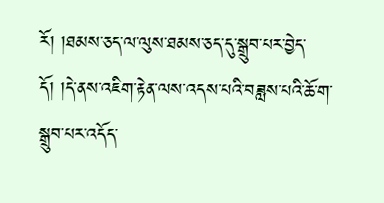རོ། །ཐམས་ཅད་ལ་ལུས་ཐམས་ཅད་དུ་སྒྲུབ་པར་བྱེད་དོ། །དེ་ནས་འཇིག་རྟེན་ལས་འདས་པའི་བཟླས་པའི་ཆོ་ག་སྒྲུབ་པར་འདོད་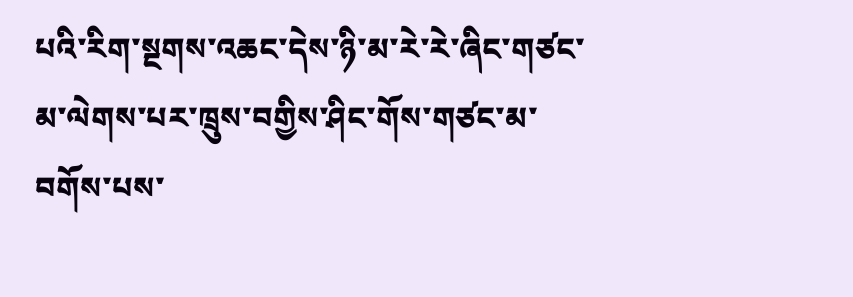པའི་རིག་སྔགས་འཆང་དེས་ཉི་མ་རེ་རེ་ཞིང་གཙང་མ་ལེགས་པར་ཁྲུས་བགྱིས་ཤིང་གོས་གཙང་མ་བགོས་པས་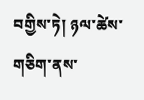བགྱིས་ཏེ། ཉལ་ཚེས་གཅིག་ནས་